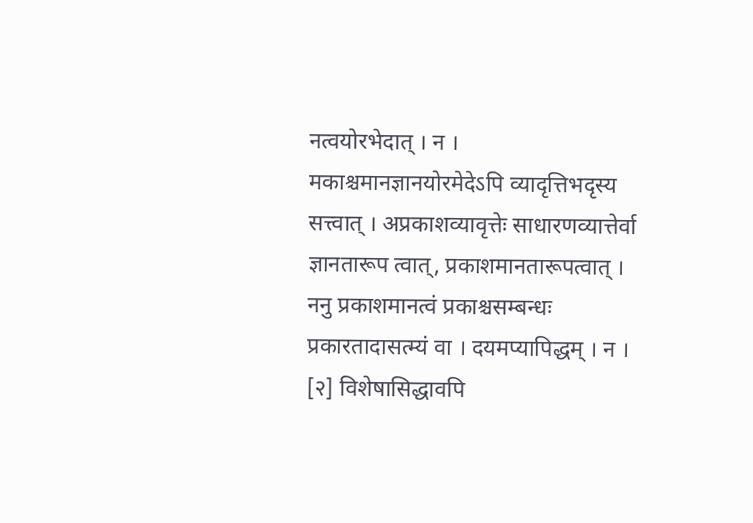नत्वयोरभेदात् । न । मकाश्चमानज्ञानयोरमेदेऽपि व्यादृत्तिभदृस्य सत्त्वात् । अप्रकाशव्यावृत्तेः साधारणव्यात्तेर्वा ज्ञानतारूप त्वात्, प्रकाशमानतारूपत्वात् । ननु प्रकाशमानत्वं प्रकाश्चसम्बन्धः प्रकारतादासत्म्यं वा । दयमप्यापिद्धम् । न । [२] विशेषासिद्धावपि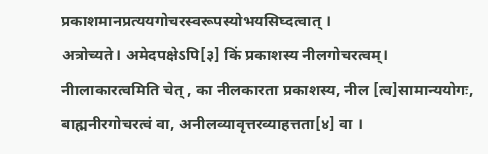प्रकाशमानप्रत्ययगोचरस्वरूपस्योभयसिघ्दत्वात् ।
अत्रोच्यते। अमेदपक्षेऽपि[३] किं प्रकाशस्य नीलगोचरत्वम्। नीालाकारत्वमिति चेत् , का नीलकारता प्रकाशस्य, नील [त्व]सामान्ययोगः, बाह्मनीरगोचरत्वं वा, अनीलव्यावृत्तरव्याहत्तता[४] वा ।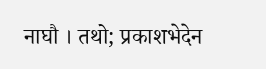नाघौ । तथो; प्रकाशभेदेन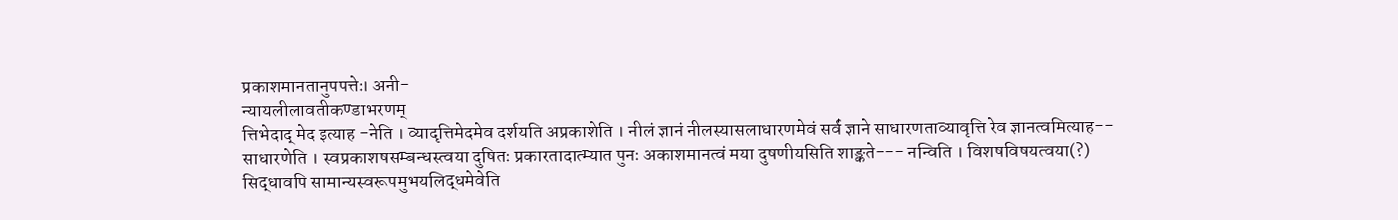प्रकाशमानतानुपपत्तेः। अनी-
न्यायलीलावतीकण्डाभरणम्
त्तिभेदाद् मेद इत्याह -नेति । व्यादृत्तिमेदमेव दर्शयति अप्रकाशेति । नीलं ज्ञानं नीलस्यासलाधारणमेवं सर्व॑ ज्ञाने साधारणताव्यावृत्ति रेव ज्ञानत्वमित्याह-- साधारणेति । स्वप्रकाशषसम्बन्धस्त्वया दुषितः प्रकारतादात्म्यात पुनः अकाशमानत्वं मया दुषणीयसिति शाङ्कते--- नन्विति । विशषविषयत्वया(?) सिद्धावपि सामान्यस्वरूपमुभयलिद्धमेवेति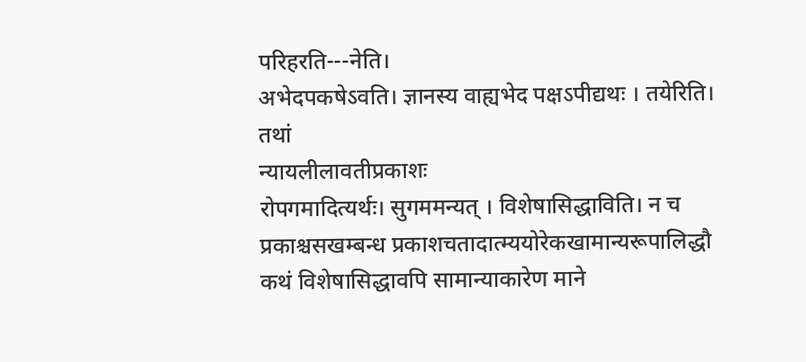परिहरति---नेति।
अभेदपकषेऽवति। ज्ञानस्य वाह्यभेद पक्षऽपीद्यथः । तयेरिति। तथां
न्यायलीलावतीप्रकाशः
रोपगमादित्यर्थः। सुगममन्यत् । विशेषासिद्धाविति। न च प्रकाश्चसखम्बन्ध प्रकाशचतादात्म्ययोरेकखामान्यरूपालिद्धौ कथं विशेषासिद्धावपि सामान्याकारेण माने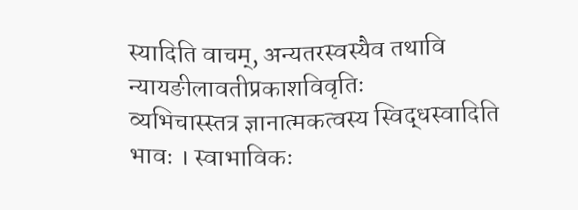स्यादिति वाचम्, अन्यतरस्वस्यैव तथावि
न्यायङीलावतीप्रकाशविवृतिः
व्यभिचास्स्तत्र ज्ञानात्मकत्वस्य स्विद्धस्वादिति भावः । स्वाभाविकः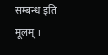सम्बन्ध इति मूलम् ।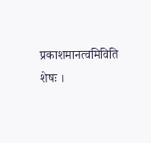प्रकाशमानत्वमिविति शेषः ।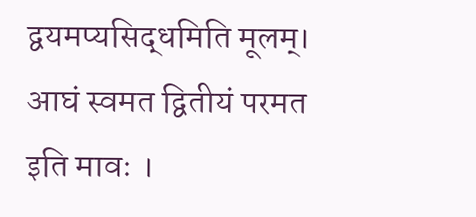द्वयमप्यसिद्धमिति मूलम्। आघं स्वमत द्वितीयं परमत इति मावः ।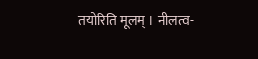तयोरिति मूलम् । नीलत्व-